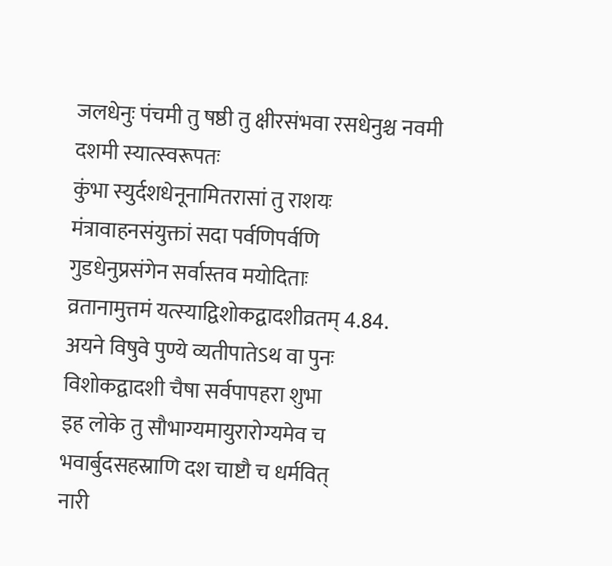जलधेनुः पंचमी तु षष्ठी तु क्षीरसंभवा रसधेनुश्च नवमी दशमी स्यात्स्वरूपतः
कुंभा स्युर्दशधेनूनामितरासां तु राशयः
मंत्रावाहनसंयुक्तां सदा पर्वणिपर्वणि
गुडधेनुप्रसंगेन सर्वास्तव मयोदिताः
व्रतानामुत्तमं यत्स्याद्विशोकद्वादशीव्रतम् 4.84.
अयने विषुवे पुण्ये व्यतीपातेऽथ वा पुनः
विशोकद्वादशी चैषा सर्वपापहरा शुभा
इह लोके तु सौभाग्यमायुरारोग्यमेव च
भवार्बुदसहस्राणि दश चाष्टौ च धर्मवित्
नारी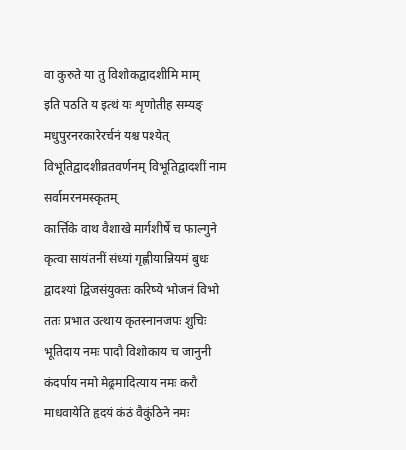वा कुरुते या तु विशोकद्वादशीमि माम्
इति पठति य इत्थं यः शृणोतीह सम्यङ् मधुपुरनरकारेरर्चनं यश्च पश्येत्
विभूतिद्वादशीव्रतवर्णनम् विभूतिद्वादशीं नाम सर्वामरनमस्कृतम्
कार्त्तिके वाथ वैशाखे मार्गशीर्षे च फाल्गुने
कृत्वा सायंतनीं संध्यां गृह्णीयान्नियमं बुधः
द्वादश्यां द्विजसंयुक्तः करिष्ये भोजनं विभो
ततः प्रभात उत्थाय कृतस्नानजपः शुचिः
भूतिदाय नमः पादौ विशोकाय च जानुनी
कंदर्पाय नमो मेढ्रमादित्याय नमः करौ
माधवायेति हृदयं कंठं वैकुंठिने नमः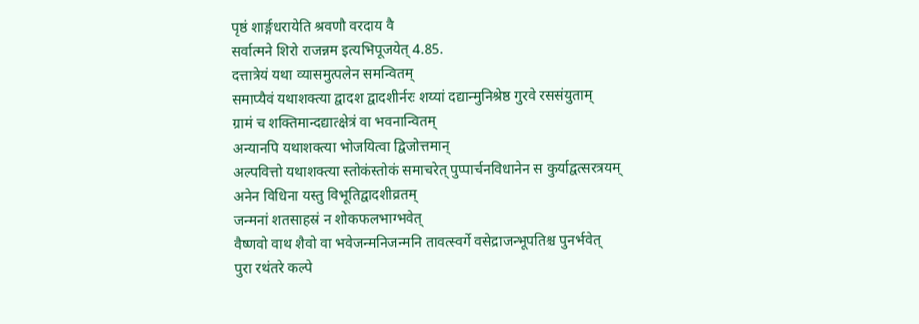पृष्ठं शार्ङ्गधरायेति श्रवणौ वरदाय वै
सर्वात्मने शिरो राजन्नम इत्यभिपूजयेत् 4.85.
दत्तात्रेयं यथा व्यासमुत्पलेन समन्वितम्
समाप्यैवं यथाशक्त्या द्वादश द्वादशीर्नरः शय्यां दद्यान्मुनिश्रेष्ठ गुरवे रससंयुताम्
ग्रामं च शक्तिमान्दद्यात्क्षेत्रं वा भवनान्वितम्
अन्यानपि यथाशक्त्या भोजयित्वा द्विजोत्तमान्
अल्पवित्तो यथाशक्त्या स्तोकंस्तोकं समाचरेत् पुप्पार्चनविधानेन स कुर्याद्वत्सरत्रयम्
अनेन विधिना यस्तु विभूतिद्वादशीव्रतम्
जन्मनां शतसाहस्रं न शोकफलभाग्भवेत्
वैष्णवो वाथ शैवो वा भवेजन्मनिजन्मनि तावत्स्वर्गे वसेद्राजन्भूपतिश्च पुनर्भवेत्
पुरा रथंतरे कल्पे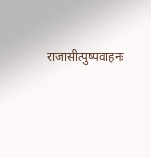राजासीत्पुष्पवाहनः